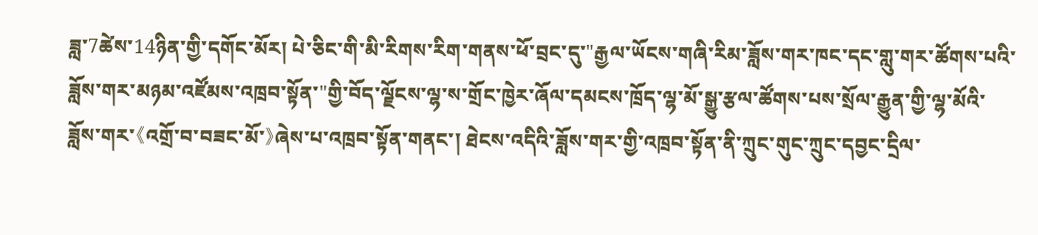ཟླ་7ཚེས་14ཉིན་གྱི་དགོང་མོར། པེ་ཅིང་གི་མི་རིགས་རིག་གནས་ཕོ་བྲང་དུ་"རྒྱལ་ཡོངས་གཞི་རིམ་ཟློས་གར་ཁང་དང་གླུ་གར་ཚོགས་པའི་ཟློས་གར་མཉམ་འཛོམས་འཁྲབ་སྟོན་"གྱི་བོད་ལྗོངས་ལྷ་ས་གྲོང་ཁྱེར་ཞོལ་དམངས་ཁྲོད་ལྷ་མོ་སྒྱུ་རྩལ་ཚོགས་པས་སྲོལ་རྒྱུན་གྱི་ལྷ་མོའི་ཟློས་གར་《འགྲོ་བ་བཟང་མོ་》ཞེས་པ་འཁྲབ་སྟོན་གནང་། ཐེངས་འདིའི་ཟློས་གར་གྱི་འཁྲབ་སྟོན་ནི་ཀྲུང་གུང་ཀྲུང་དབྱང་དྲིལ་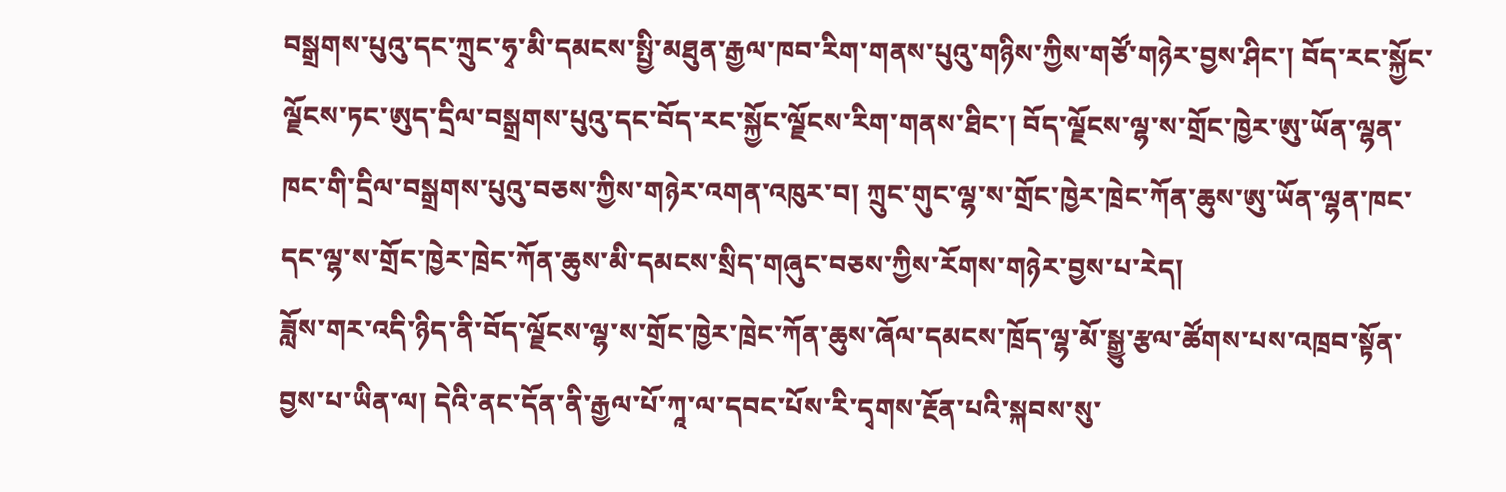བསྒྲགས་པུའུ་དང་ཀྲུང་ཧྭ་མི་དམངས་སྤྱི་མཐུན་རྒྱལ་ཁབ་རིག་གནས་པུའུ་གཉིས་ཀྱིས་གཙོ་གཉེར་བྱས་ཤིང་། བོད་རང་སྐྱོང་ལྗོངས་ཏང་ཨུད་དྲིལ་བསྒྲགས་པུའུ་དང་བོད་རང་སྐྱོང་ལྗོངས་རིག་གནས་ཐིང་། བོད་ལྗོངས་ལྷ་ས་གྲོང་ཁྱེར་ཨུ་ཡོན་ལྷན་ཁང་གི་དྲིལ་བསྒྲགས་པུའུ་བཅས་ཀྱིས་གཉེར་འགན་འཁུར་བ། ཀྲུང་གུང་ལྷ་ས་གྲོང་ཁྱེར་ཁྲེང་ཀོན་ཆུས་ཨུ་ཡོན་ལྷན་ཁང་དང་ལྷ་ས་གྲོང་ཁྱེར་ཁྲེང་ཀོན་ཆུས་མི་དམངས་སྲིད་གཞུང་བཅས་ཀྱིས་རོགས་གཉེར་བྱས་པ་རེད།
ཟློས་གར་འདི་ཉིད་ནི་བོད་ལྗོངས་ལྷ་ས་གྲོང་ཁྱེར་ཁྲེང་ཀོན་ཆུས་ཞོལ་དམངས་ཁྲོད་ལྷ་མོ་སྒྱུ་རྩལ་ཚོགས་པས་འཁྲབ་སྟོན་བྱས་པ་ཡིན་ལ། དེའི་ནང་དོན་ནི་རྒྱལ་པོ་ཀཱ་ལ་དབང་པོས་རི་དྭགས་རྔོན་པའི་སྐབས་སུ་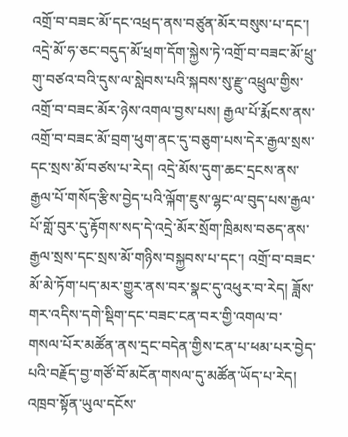འགྲོ་བ་བཟང་མོ་དང་འཕྲད་ནས་བཙུན་མོར་བསུས་པ་དང་། འདྲེ་མོ་ཧ་ཅང་བདུད་མོ་ཕྲག་དོག་སྐྱེས་ཏེ་འགྲོ་བ་བཟང་མོ་ཕྲུ་གུ་བཙའ་བའི་དུས་ལ་སླེབས་པའི་སྐབས་སུ་རྫུ་འཕྲུལ་གྱིས་འགྲོ་བ་བཟང་མོར་ཉེས་འགལ་བྱས་པས། རྒྱལ་པོ་རྨོངས་ནས་འགྲོ་བ་བཟང་མོ་བྲག་ཕུག་ནང་དུ་བཅུག་པས་དེར་རྒྱལ་སྲས་དང་སྲས་མོ་བཙས་པ་རེད། འདྲེ་མོས་དུག་ཆང་དྲངས་ནས་རྒྱལ་པོ་གསོད་རྩིས་བྱེད་པའི་ལྐོག་ཇུས་ལྷང་ལ་བུད་པས་རྒྱལ་པོ་གློ་བུར་དུ་རྟོགས་སད་དེ་འདྲེ་མོར་སྲོག་ཁྲིམས་བཅད་ནས་རྒྱལ་སྲས་དང་སྲས་མོ་གཉིས་བསྐྱབས་པ་དང་། འགྲོ་བ་བཟང་མོ་མེ་ཏོག་པད་མར་གྱུར་ནས་བར་སྣང་དུ་འཕུར་བ་རེད། ཟློས་གར་འདིས་དགེ་སྡིག་དང་བཟང་ངན་བར་གྱི་འགལ་བ་གསལ་པོར་མཚོན་ནས་དྲང་བདེན་གྱིས་ངན་པ་ཕམ་པར་བྱེད་པའི་བརྗོད་བྱ་གཙོ་བོ་མངོན་གསལ་དུ་མཚོན་ཡོད་པ་རེད།
འཁྲབ་སྟོན་ཡུལ་དངོས་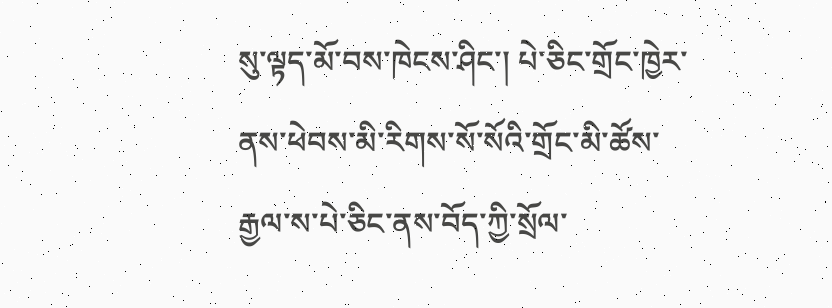སུ་ལྟད་མོ་བས་ཁེངས་ཤིང་། པེ་ཅིང་གྲོང་ཁྱེར་ནས་ཕེབས་མི་རིགས་སོ་སོའི་གྲོང་མི་ཚོས་རྒྱལ་ས་པེ་ཅིང་ནས་བོད་ཀྱི་སྲོལ་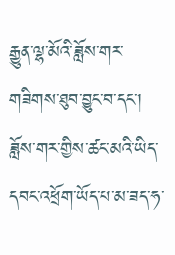རྒྱུན་ལྷ་མོའི་ཟློས་གར་གཟིགས་ཐུབ་བྱུང་བ་དང་། ཟློས་གར་གྱིས་ཚང་མའི་ཡིད་དབང་འཕྲོག་ཡོད་པ་མ་ཟད་ཧ་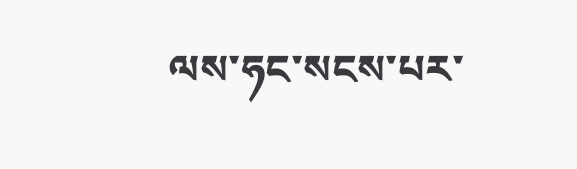ལས་ཧང་སངས་པར་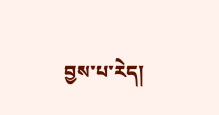བྱས་པ་རེད།